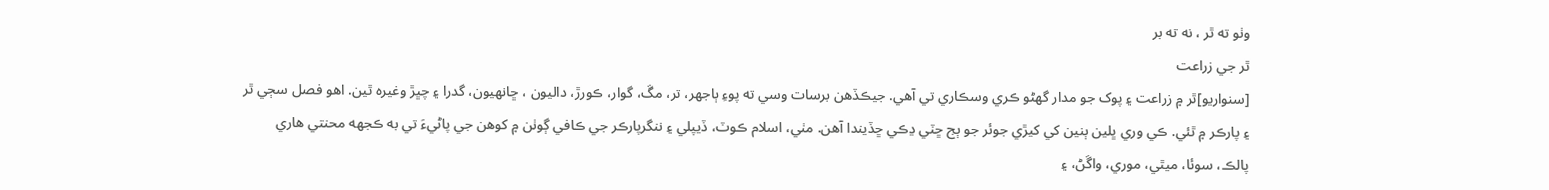وٺو ته ٿر ، نه ته بر
ٿر جي زراعت
[سنواريو]ٿر ۾ زراعت ۽ پوک جو مدار گهڻو ڪري وسڪاري تي آهي. جيڪڏهن برسات وسي ته پوءِ ٻاجھر، تر، مڱ، گوار، ڪورڙ، داليون ، ڇانهيون، گدرا ۽ چڀڙ وغيره ٿين. اهو فصل سڄي ٿر ۽ پارڪر ۾ ٿئي. ڪي وري ڀلين ٻنين کي کيڙي جوئر جو ٻج ڇٽي ڍڪي ڇڏيندا آهن. مٺي، اسلام ڪوٽ، ڏيپلي ۽ ننگرپارڪر جي ڪافي ڳوٺن ۾ کوهن جي پاڻيءَ تي به ڪجهه محنتي هاري پالڪ، سوئا، ميٿي، موري، واڱڻ، ۽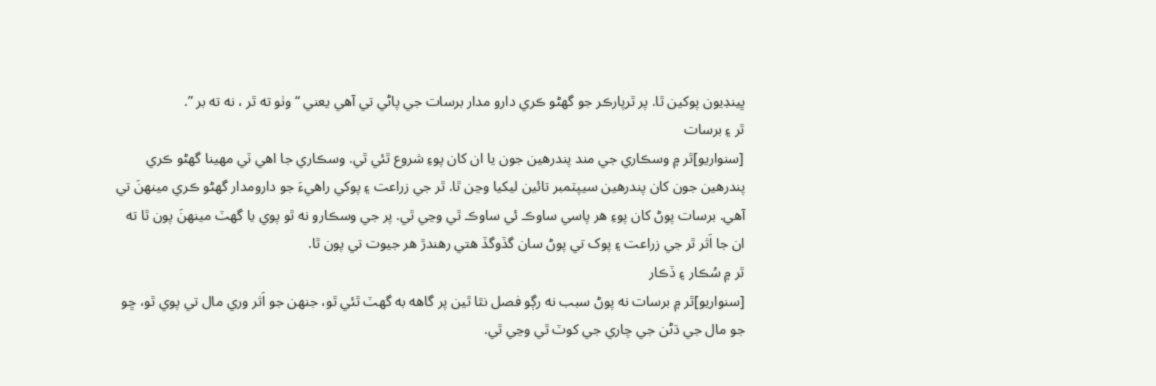ڀينڊيون پوکين ٿا. پر ٿرپارڪر جو گهڻو ڪري دارو مدار برسات جي پاڻي تي آهي يعني “ وٺو ته ٿر ، نه ته بر ”.
ٿر ۽ برسات
[سنواريو]ٿر ۾ وسڪاري جي مند پندرهين جون يا ان کان پوءِ شروع ٿئي ٿي. وسڪاري جا اهي ٽي مهينا گهڻو ڪري پندرهين جون کان پندرهين سيپٽمبر تائين ليکيا وڃن ٿا. ٿر جي زراعت ۽ پوکي راهيءَ جو دارومدار گهڻو ڪري مينهنَ تي آهي. برسات پوڻ کان پوءِ هر پاسي ساوڪ ئي ساوڪ ٿي وڃي ٿي. پر جي وسڪارو نه ٿو پوي يا گهٽ مينهنَ پون ٿا ته ان جا اَثر ٿر جي زراعت ۽ پوک تي پوڻ سان گڏوگڏ هتي رهندڙ هر جيوت تي پون ٿا.
ٿر ۾ سُڪار ۽ ڏڪار
[سنواريو]ٿر ۾ برسات نه پوڻ سبب نه رڳو فصل نٿا ٿين پر گاهه به گهٽ ٿئي ٿو، جنهن جو اَثر وري مال تي پوي ٿو، ڇو جو مال جي ڌڻن جي چاري جي کوٽ ٿي وڃي ٿي.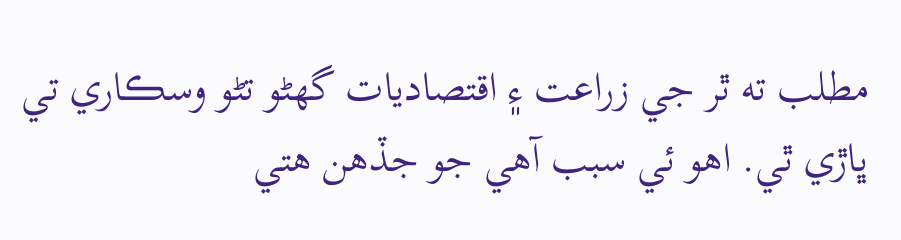مطلب ته ٿر جي زراعت ۽ اقتصاديات گهڻو تڻو وسڪاري تي ڀاڙي ٿي. اهو ئي سبب آهي جو جڏهن هتي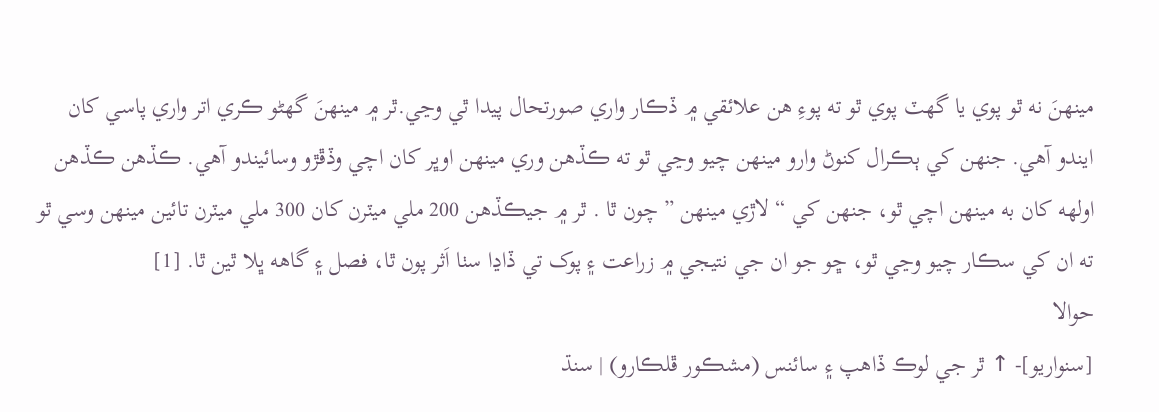مينهنَ نه ٿو پوي يا گهٽ پوي ٿو ته پوءِ هن علائقي ۾ ڏڪار واري صورتحال پيدا ٿي وڃي.ٿر ۾ مينهنَ گھڻو ڪري اتر واري پاسي کان ايندو آهي. جنهن کي ٻڪرال کنوڻ وارو مينهن چيو وڃي ٿو ته ڪڏهن وري مينهن اوڀر کان اچي وڏڦڙو وسائيندو آهي. ڪڏهن ڪڏهن اولهه کان به مينهن اچي ٿو، جنهن کي “ لاڙي مينهن ” چون ٿا . ٿر ۾ جيڪڏهن 200 ملي ميٽرن کان 300 ملي ميٽرن تائين مينهن وسي ٿو ته ان کي سڪار چيو وڃي ٿو، ڇو جو ان جي نتيجي ۾ زراعت ۽ پوک تي ڏاڍا سٺا اَثر پون ٿا، فصل ۽ گاهه ڀلا ٿين ٿا. [1]
حوالا
[سنواريو]- ↑ ٿر جي لوڪ ڏاهپ ۽ سائنس (مشڪور ڦلڪارو) | سنڌ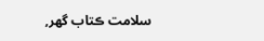سلامت ڪتاب گهر,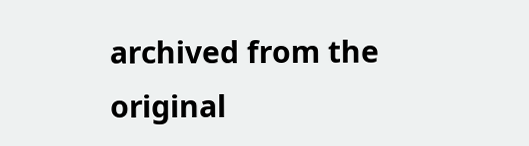archived from the original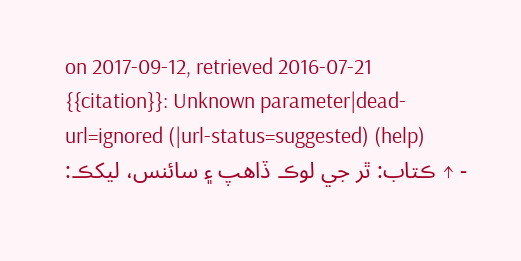on 2017-09-12, retrieved 2016-07-21
{{citation}}: Unknown parameter|dead-url=ignored (|url-status=suggested) (help)
- ↑ ڪتاب: ٿر جي لوڪ ڏاهپ ۽ سائنس، ليکڪ: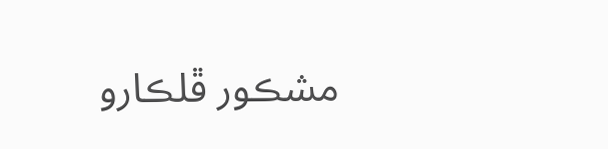مشڪور ڦلڪارو